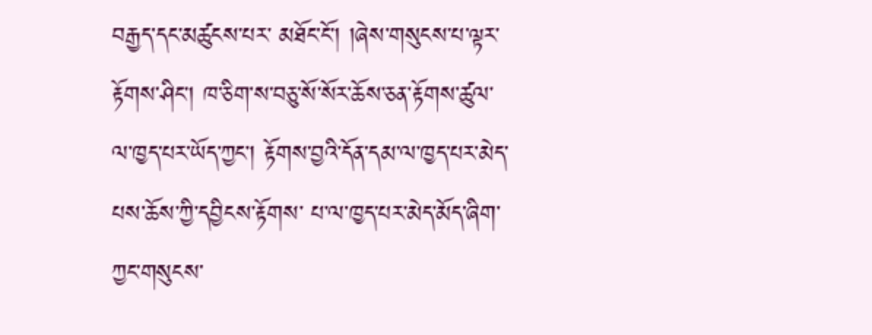བརྒྱད་དང་མཚུངས་པར་ མཐོང་ངོ་། །ཞེས་གསུངས་པ་ལྟར་རྟོགས་ཤིང་། ཁ་ཅིག་ས་བཅུ་སོ་སོར་ཆོས་ཅན་རྟོགས་ཚུལ་ ལ་ཁྱད་པར་ཡོད་ཀྱང་། རྟོགས་བྱའི་དོན་དམ་ལ་ཁྱད་པར་མེད་པས་ཆོས་ཀྱི་དབྱིངས་རྟོགས་ པ་ལ་ཁྱད་པར་མེད་མོད་ཞིག་ཀྱང་གསུངས་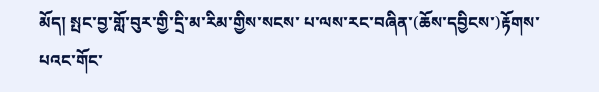མོད། སྤང་བྱ་གློ་བུར་གྱི་དྲི་མ་རིམ་གྱིས་སངས་ པ་ལས་རང་བཞིན་(ཆོས་དབྱིངས་)རྟོགས་པའང་གོང་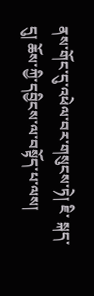ནས་གོང་དུ་འཕེལ་བར་གསུངས་ཏེ། ཇི་ སྐད་དུ། ཆོས་ཀྱི་དབྱིངས་ལ་བསྟོད་པ་ལས།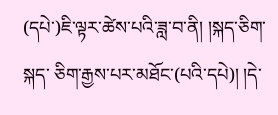(དཔེ་)ཇི་ལྟར་ཚེས་པའི་ཟླ་བ་ནི། །སྐད་ཅིག་སྐད་ ཅིག་རྒྱས་པར་མཐོང་(པའི་དཔེ)། །དེ་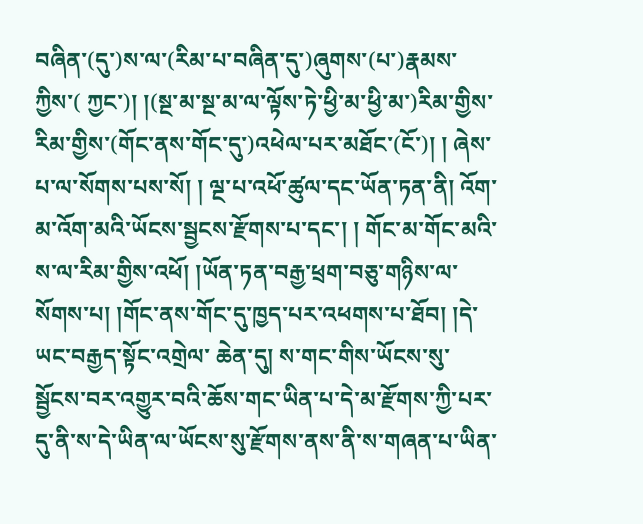བཞིན་(དུ་)ས་ལ་(རིམ་པ་བཞིན་དུ་)ཞུགས་(པ་)རྣམས་ཀྱིས་( ཀྱང་)། །(སྔ་མ་སྔ་མ་ལ་ལྟོས་ཏེ་ཕྱི་མ་ཕྱི་མ་)རིམ་གྱིས་རིམ་གྱིས་(གོང་ནས་གོང་དུ་)འཕེལ་པར་མཐོང་(ངོ་)། ། ཞེས་པ་ལ་སོགས་པས་སོ། ། ལྔ་པ་འཕོ་ཚུལ་དང་ཡོན་ཏན་ནི། འོག་མ་འོག་མའི་ཡོངས་སྦྱངས་རྫོགས་པ་དང་། ། གོང་མ་གོང་མའི་ས་ལ་རིམ་གྱིས་འཕོ། །ཡོན་ཏན་བརྒྱ་ཕྲག་བཅུ་གཉིས་ལ་ སོགས་པ། །གོང་ནས་གོང་དུ་ཁྱད་པར་འཕགས་པ་ཐོབ། །དེ་ཡང་བརྒྱད་སྟོང་འགྲེལ་ ཆེན་དུ། ས་གང་གིས་ཡོངས་སུ་སྦྱོངས་བར་འགྱུར་བའི་ཆོས་གང་ཡིན་པ་དེ་མ་རྫོགས་ཀྱི་པར་ དུ་ནི་ས་དེ་ཡིན་ལ་ཡོངས་སུ་རྫོགས་ནས་ནི་ས་གཞན་པ་ཡིན་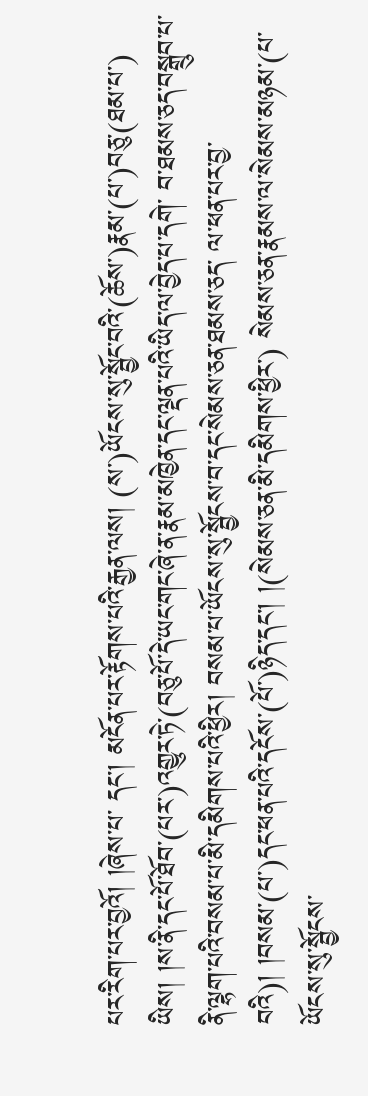པར་རིག་པར་བྱའོ། །ཞེས་པ་ དང་། མངོན་པར་རྟོགས་པའི་རྒྱན་ལས། (ས་)ཡོངས་སུ་སྦྱོང་བའི་(ཆོས་)རྣམ་(པ་)བཅུ་(ཐམ་པ་) ཡིས། །ས་ནི་དང་པོ་ཐོབ་(པར་)འགྱུར་ཏེ་(བཅུ་པོ་དེ་ཡང་གང་ཞེ་ན་རྣམ་མཁྱེན་དང་ལྡན་པའི་ཡིད་ལ་བྱེད་པ་དགེ་ བ་ཐམས་ཅད་བསྒྲུབ་པ་ནི་ལྷག་པའི་བསམ་པ་མི་དམིགས་པའི་ཕྱིར། བསམ་པ་ཡོངས་སུ་སྦྱོངས་བ་དང་སེམས་ཅན་ཐམས་ཅད་ ལ་ཕན་པར་བྱ་བའི)། །བསམ་(པ་)དང་ཕན་པའི་དངོས་(པོ་)ཉིད་དང་། །(སེམས་ཅན་མི་དམིགས་ཕྱིར་) སེམས་ཅན་རྣམས་ལ་སེམས་མཉམ་(པ་ཡོངས་སུ་སྦྱོངས་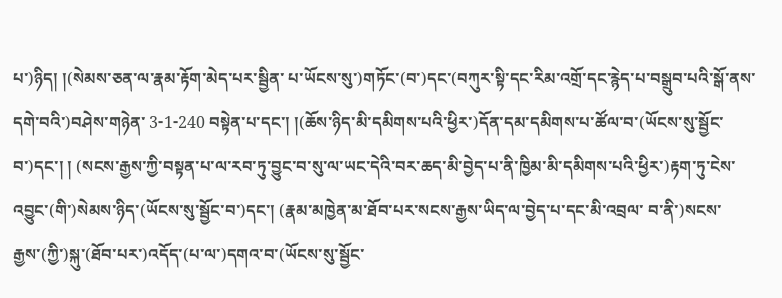པ་)ཉིད། །(སེམས་ཅན་ལ་རྣམ་རྟོག་མེད་པར་སྦྱིན་ པ་ཡོངས་སུ་)གཏོང་(བ་)དང་(བཀུར་སྟི་དང་རིམ་འགྲོ་དང་རྙེད་པ་བསྒྲུབ་པའི་སྒོ་ནས་དགེ་བའི་)བཤེས་གཉེན་ 3-1-240 བསྟེན་པ་དང་། །(ཆོས་ཉིད་མི་དམིགས་པའི་ཕྱིར་)དོན་དམ་དམིགས་པ་ཚོལ་བ་(ཡོངས་སུ་སྦྱོང་བ་)དང་། ། (སངས་རྒྱས་ཀྱི་བསྟན་པ་ལ་རབ་ཏུ་བྱུང་བ་སུ་ལ་ཡང་དེའི་བར་ཆད་མི་བྱེད་པ་ནི་ཁྱིམ་མི་དམིགས་པའི་ཕྱིར་)རྟག་ཏུ་ངེས་ འབྱུང་(གི་)སེམས་ཉིད་(ཡོངས་སུ་སྦྱོང་བ་)དང་། (རྣམ་མཁྱེན་མ་ཐོབ་པར་སངས་རྒྱས་ཡིད་ལ་བྱེད་པ་དང་མི་འབྲལ་ བ་ནི་)སངས་རྒྱས་(ཀྱི་)སྐུ་(ཐོབ་པར་)འདོད་(པ་ལ་)དགའ་བ་(ཡོངས་སུ་སྦྱོང་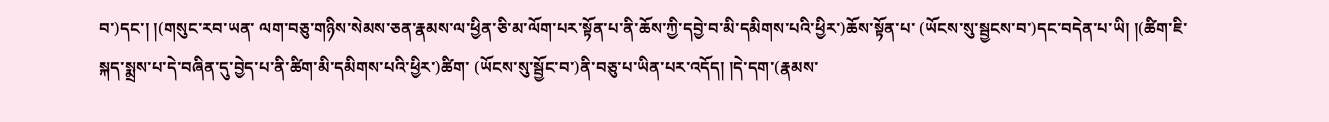བ་)དང་། །(གསུང་རབ་ཡན་ ལག་བཅུ་གཉིས་སེམས་ཅན་རྣམས་ལ་ཕྱིན་ཅི་མ་ལོག་པར་སྟོན་པ་ནི་ཆོས་ཀྱི་དབྱེ་བ་མི་དམིགས་པའི་ཕྱིར་)ཆོས་སྟོན་པ་ (ཡོངས་སུ་སྦྱངས་བ་)དང་བདེན་པ་ཡི། །(ཚིག་ཇི་སྐད་སྨྲས་པ་དེ་བཞིན་དུ་བྱེད་པ་ནི་ཚིག་མི་དམིགས་པའི་ཕྱིར་)ཚིག་ (ཡོངས་སུ་སྦྱོང་བ་)ནི་བཅུ་པ་ཡིན་པར་འདོད། །དེ་དག་(རྣམས་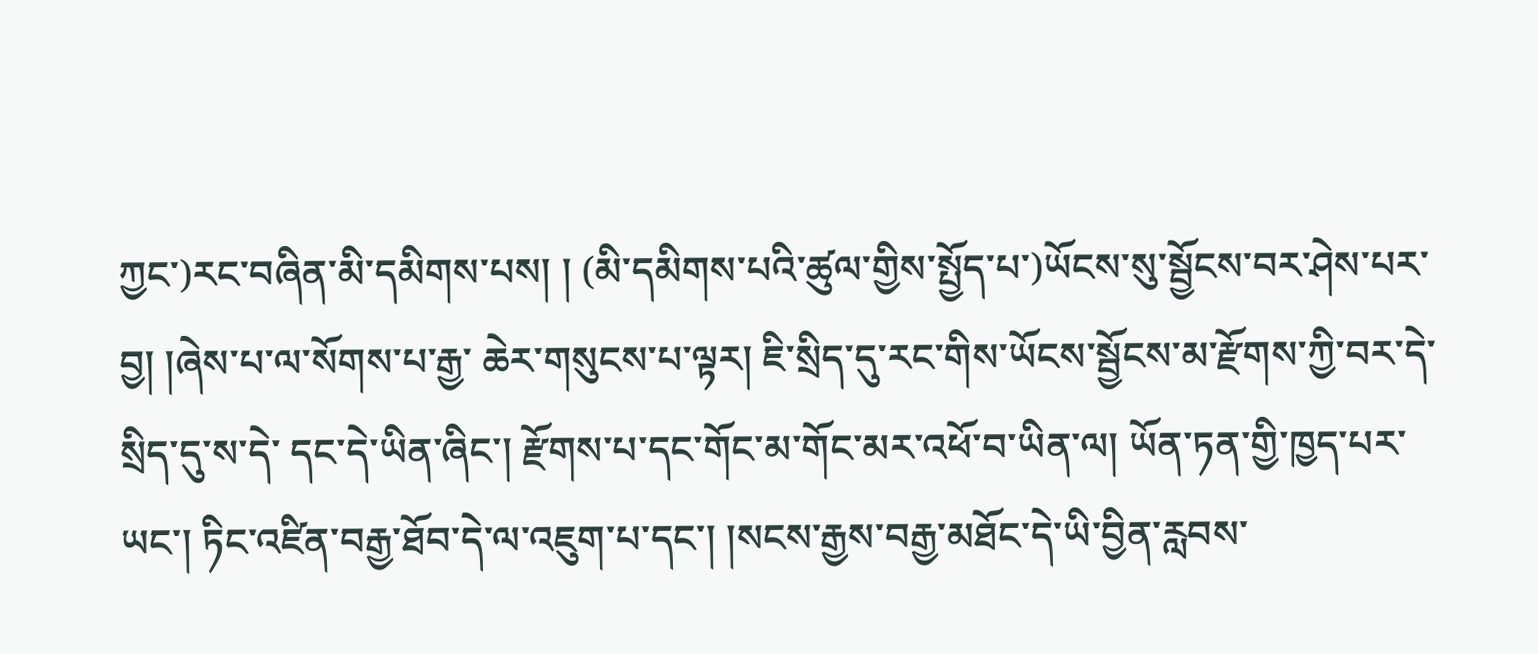ཀྱང་)རང་བཞིན་མི་དམིགས་པས། ། (མི་དམིགས་པའི་ཚུལ་གྱིས་སྤྱོད་པ་)ཡོངས་སུ་སྦྱོངས་བར་ཤེས་པར་བྱ། །ཞེས་པ་ལ་སོགས་པ་རྒྱ་ ཆེར་གསུངས་པ་ལྟར། ཇི་སྲིད་དུ་རང་གིས་ཡོངས་སྦྱོངས་མ་རྫོགས་ཀྱི་བར་དེ་སྲིད་དུ་ས་དེ་ དང་དེ་ཡིན་ཞིང་། རྫོགས་པ་དང་གོང་མ་གོང་མར་འཕོ་བ་ཡིན་ལ། ཡོན་ཏན་གྱི་ཁྱད་པར་ ཡང་། ཏིང་འཛིན་བརྒྱ་ཐོབ་དེ་ལ་འཇུག་པ་དང་། །སངས་རྒྱས་བརྒྱ་མཐོང་དེ་ཡི་བྱིན་རླབས་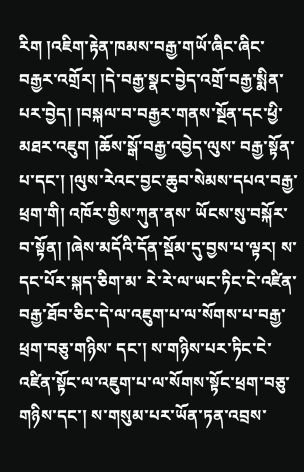རིག །འཇིག་རྟེན་ཁམས་བརྒྱ་གཡོ་ཞིང་ཞིང་བརྒྱར་འགྲོར། །དེ་བརྒྱ་སྣང་བྱེད་འགྲོ་བརྒྱ་སྨིན་ པར་བྱེད། །བསྐལ་བ་བརྒྱར་གནས་སྔོན་དང་ཕྱི་མཐར་འཇུག །ཆོས་སྒོ་བརྒྱ་འབྱེད་ལུས་ བརྒྱ་སྟོན་པ་དང་། །ལུས་རེའང་བྱང་ཆུབ་སེམས་དཔའ་བརྒྱ་ཕྲག་གི། འཁོར་གྱིས་ཀུན་ནས་ ཡོངས་སུ་བསྐོར་བ་སྟོན། །ཞེས་མདོའི་དོན་སྡོམ་དུ་བྱས་པ་ལྟར། ས་དང་པོར་སྐད་ཅིག་མ་ རེ་རེ་ལ་ཡང་ཏིང་ངེ་འཛིན་བརྒྱ་ཐོབ་ཅིང་དེ་ལ་འཇུག་པ་ལ་སོགས་པ་བརྒྱ་ཕྲག་བཅུ་གཉིས་ དང་། ས་གཉིས་པར་ཏིང་ངེ་འཛིན་སྟོང་ལ་འཇུག་པ་ལ་སོགས་སྟོང་ཕྲག་བཅུ་གཉིས་དང་། ས་གསུམ་པར་ཡོན་ཏན་འབྲས་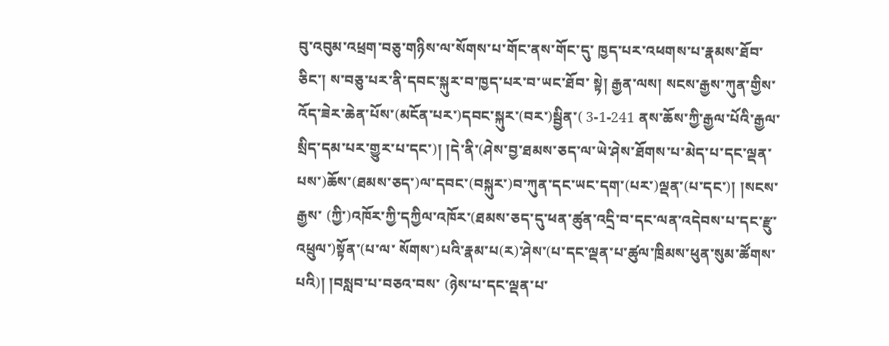བུ་འབུམ་འཕྲག་བཅུ་གཉིས་ལ་སོགས་པ་གོང་ནས་གོང་དུ་ ཁྱད་པར་འཕགས་པ་རྣམས་ཐོབ་ཅིང་། ས་བཅུ་པར་ནི་དབང་སྐུར་བ་ཁྱད་པར་བ་ཡང་ཐོབ་ སྟེ། རྒྱན་ལས། སངས་རྒྱས་ཀུན་གྱིས་འོད་ཟེར་ཆེན་པོས་(མངོན་པར་)དབང་སྐུར་(བར་)སྦྱིན་( 3-1-241 ནས་ཆོས་ཀྱི་རྒྱལ་པོའི་རྒྱལ་སྲིད་དམ་པར་གྱུར་པ་དང་)། །དེ་ནི་(ཤེས་བྱ་ཐམས་ཅད་ལ་ཡེ་ཤེས་ཐོགས་པ་མེད་པ་དང་ལྡན་ པས་)ཆོས་(ཐམས་ཅད་)ལ་དབང་(བསྐུར་)བ་ཀུན་དང་ཡང་དག་(པར་)ལྡན་(པ་དང་)། །སངས་རྒྱས་ (ཀྱི་)འཁོར་ཀྱི་དཀྱིལ་འཁོར་(ཐམས་ཅད་དུ་ཕན་ཚུན་འདྲི་བ་དང་ལན་འདེབས་པ་དང་རྫུ་འཕྲུལ་)སྟོན་(པ་ལ་ སོགས་)པའི་རྣམ་པ(ར)་ཤེས་(པ་དང་ལྡན་པ་ཚུལ་ཁྲིམས་ཕུན་སུམ་ཚོགས་པའི)། །བསླབ་པ་བཅའ་བས་ (ཉེས་པ་དང་ལྡན་པ་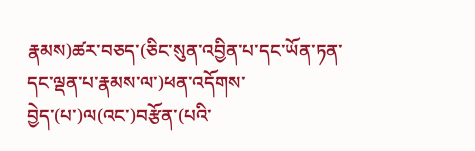རྣམས)ཚར་བཅད་(ཅིང་སུན་འབྱིན་པ་དང་ཡོན་ཏན་དང་ལྡན་པ་རྣམས་ལ་)ཕན་འདོགས་ བྱེད་(པ་)ལ(འང་)བརྩོན་(པའི་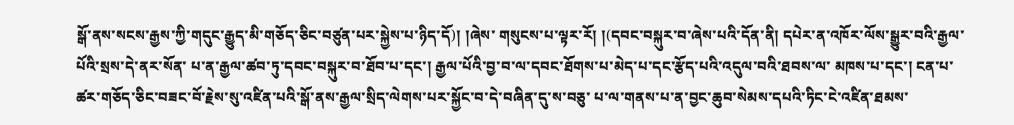སྒོ་ནས་སངས་རྒྱས་ཀྱི་གདུང་རྒྱུད་མི་གཅོད་ཅིང་བཙུན་པར་སྐྱེས་པ་ཉིད་དོ)། །ཞེས་ གསུངས་པ་ལྟར་རོ། །(དབང་བསྐུར་བ་ཞེས་པའི་དོན་ནི། དཔེར་ན་འཁོར་ལོས་སྒྱུར་བའི་རྒྱལ་པོའི་སྲས་དེ་ནར་སོན་ པ་ན་རྒྱལ་ཚབ་ཏུ་དབང་བསྐུར་བ་ཐོབ་པ་དང་། རྒྱལ་པོའི་བྱ་བ་ལ་དབང་ཐོགས་པ་མེད་པ་དང་རྩོད་པའི་འདུལ་བའི་ཐབས་ལ་ མཁས་པ་དང་། ངན་པ་ཚར་གཅོད་ཅིང་བཟང་བོ་རྗེས་སུ་འཛིན་པའི་སྒོ་ནས་རྒྱལ་སྲིད་ལེགས་པར་སྐྱོང་བ་དེ་བཞིན་དུ་ས་བཅུ་ པ་ལ་གནས་པ་ན་བྱང་ཆུབ་སེམས་དཔའི་ཏིང་ངེ་འཛིན་ཐམས་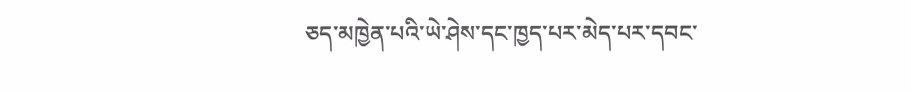ཅད་མཁྱེན་པའི་ཡེ་ཤེས་དང་ཁྱད་པར་མེད་པར་དབང་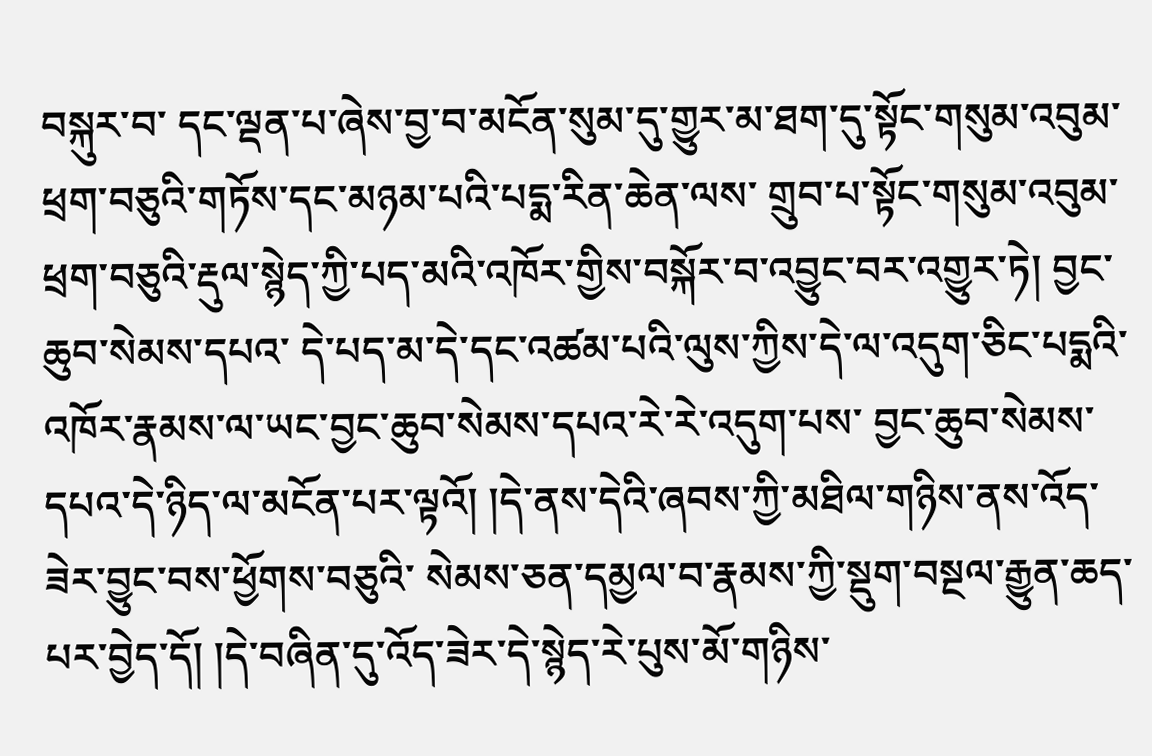བསྐུར་བ་ དང་ལྡན་པ་ཞེས་བྱ་བ་མངོན་སུམ་དུ་གྱུར་མ་ཐག་དུ་སྟོང་གསུམ་འབུམ་ཕྲག་བཅུའི་གཏོས་དང་མཉམ་པའི་པདྨ་རིན་ཆེན་ལས་ གྲུབ་པ་སྟོང་གསུམ་འབུམ་ཕྲག་བཅུའི་རྡུལ་སྙེད་ཀྱི་པད་མའི་འཁོར་གྱིས་བསྐོར་བ་འབྱུང་བར་འགྱུར་ཏེ། བྱང་ཆུབ་སེམས་དཔའ་ དེ་པད་མ་དེ་དང་འཚམ་པའི་ལུས་ཀྱིས་དེ་ལ་འདུག་ཅིང་པདྨའི་འཁོར་རྣམས་ལ་ཡང་བྱང་ཆུབ་སེམས་དཔའ་རེ་རེ་འདུག་པས་ བྱང་ཆུབ་སེམས་དཔའ་དེ་ཉིད་ལ་མངོན་པར་ལྟའོ། །དེ་ནས་དེའི་ཞབས་ཀྱི་མཐིལ་གཉིས་ནས་འོད་ཟེར་བྱུང་བས་ཕྱོགས་བཅུའི་ སེམས་ཅན་དམྱལ་བ་རྣམས་ཀྱི་སྡུག་བསྔལ་རྒྱུན་ཆད་པར་བྱེད་དོ། །དེ་བཞིན་དུ་འོད་ཟེར་དེ་སྙེད་རེ་པུས་མོ་གཉིས་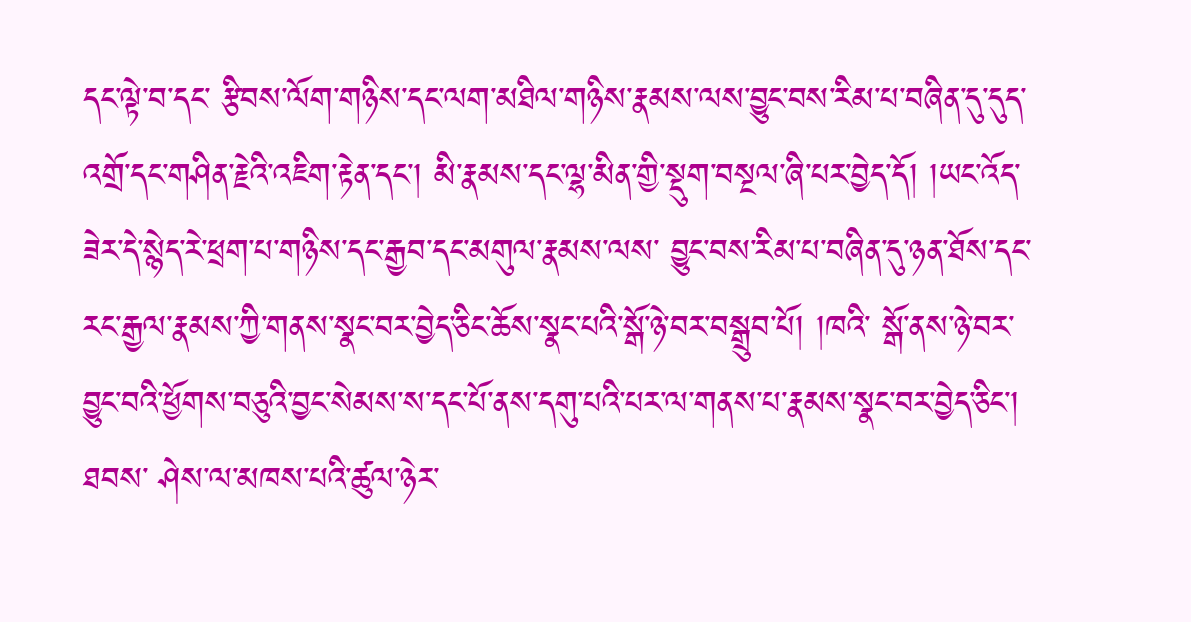དང་ལྟེ་བ་དང་ རྩིབས་ལོག་གཉིས་དང་ལག་མཐིལ་གཉིས་རྣམས་ལས་བྱུང་བས་རིམ་པ་བཞིན་དུ་དུད་འགྲོ་དང་གཤིན་རྗེའི་འཇིག་རྟེན་དང་། མི་རྣམས་དང་ལྷ་མིན་གྱི་སྡུག་བསྔལ་ཞི་པར་བྱེད་དོ། །ཡང་འོད་ཟེར་དེ་སྙེད་རེ་ཕྲག་པ་གཉིས་དང་རྒྱབ་དང་མགུལ་རྣམས་ལས་ བྱུང་བས་རིམ་པ་བཞིན་དུ་ཉན་ཐོས་དང་རང་རྒྱལ་རྣམས་ཀྱི་གནས་སྣང་བར་བྱེད་ཅིང་ཆོས་སྣང་པའི་སྒོ་ཉེ་བར་བསྒྲུབ་པོ། །ཁའི་ སྒོ་ནས་ཉེ་བར་བྱུང་བའི་ཕྱོགས་བཅུའི་བྱང་སེམས་ས་དང་པོ་ནས་དགུ་པའི་པར་ལ་གནས་པ་རྣམས་སྣང་བར་བྱེད་ཅིང་། ཐབས་ ཤེས་ལ་མཁས་པའི་ཚུལ་ཉེར་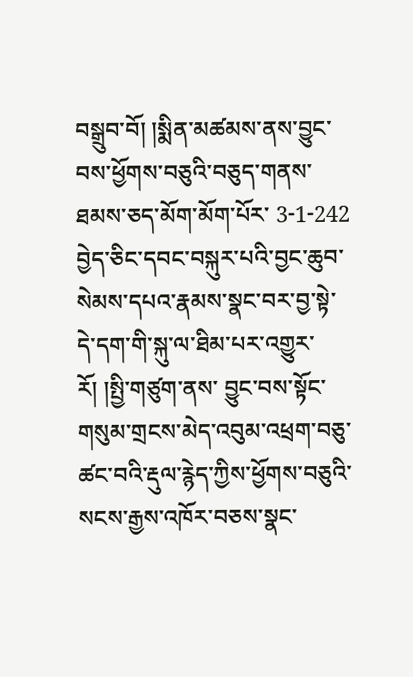བསྒྲུབ་བོ། །སྨིན་མཚམས་ནས་བྱུང་བས་ཕྱོགས་བཅུའི་བཅུད་གནས་ཐམས་ཅད་མོག་མོག་པོར་ 3-1-242 བྱེད་ཅིང་དབང་བསྐུར་པའི་བྱང་ཆུབ་སེམས་དཔའ་རྣམས་སྣང་བར་བྱ་སྟེ་དེ་དག་གི་སྐུ་ལ་ཐིམ་པར་འགྱུར་རོ། །སྤྱི་གཙུག་ནས་ བྱུང་བས་སྟོང་གསུམ་གྲངས་མེད་འབུམ་འཕྲག་བཅུ་ཚང་བའི་རྡུལ་རྙེད་ཀྱིས་ཕྱོགས་བཅུའི་སངས་རྒྱས་འཁོར་བཅས་སྣང་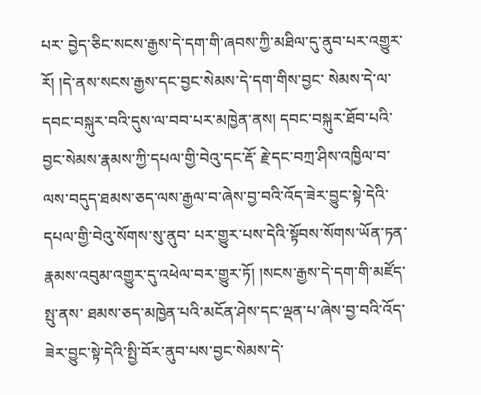པར་ བྱེད་ཅིང་སངས་རྒྱས་དེ་དག་གི་ཞབས་ཀྱི་མཐིལ་དུ་ནུབ་པར་འགྱུར་རོ། །དེ་ནས་སངས་རྒྱས་དང་བྱང་སེམས་དེ་དག་གིས་བྱང་ སེམས་དེ་ལ་དབང་བསྐུར་བའི་དུས་ལ་བབ་པར་མཁྱེན་ནས། དབང་བསྐུར་ཐོབ་པའི་བྱང་སེམས་རྣམས་ཀྱི་དཔལ་གྱི་བེའུ་དང་རྡོ་ རྗེ་དང་བཀྲ་ཤིས་འཁྱིལ་བ་ལས་བདུད་ཐམས་ཅད་ལས་རྒྱལ་བ་ཞེས་བྱ་བའི་འོད་ཟེར་བྱུང་སྟེ་དེའི་དཔལ་གྱི་བེའུ་སོགས་སུ་ནུབ་ པར་གྱུར་པས་དེའི་སྟོབས་སོགས་ཡོན་ཏན་རྣམས་འབུམ་འགྱུར་དུ་འཕེལ་བར་གྱུར་ཏོ། །སངས་རྒྱས་དེ་དག་གི་མཛོད་སྤུ་ནས་ ཐམས་ཅད་མཁྱེན་པའི་མངོན་ཤེས་དང་ལྡན་པ་ཞེས་བྱ་བའི་འོད་ཟེར་བྱུང་སྟེ་དེའི་སྤྱི་བོར་ནུབ་པས་བྱང་སེམས་དེ་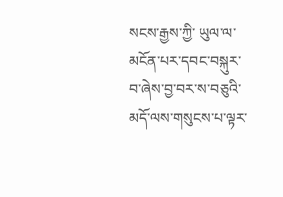སངས་རྒྱས་ཀྱི་ ཡུལ་ལ་མངོན་པར་དབང་བསྐུར་བ་ཞེས་བྱ་བར་ས་བཅུའི་མདོ་ལས་གསུངས་པ་ལྟར་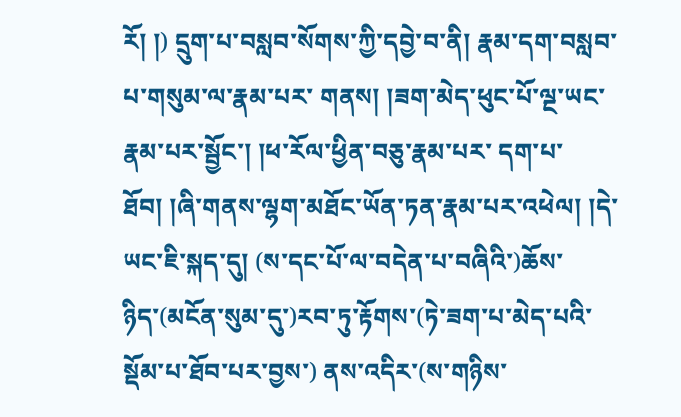རོ། །) དྲུག་པ་བསླབ་སོགས་ཀྱི་དབྱེ་བ་ནི། རྣམ་དག་བསླབ་པ་གསུམ་ལ་རྣམ་པར་ གནས། །ཟག་མེད་ཕུང་པོ་ལྔ་ཡང་རྣམ་པར་སྦྱོང་། །ཕ་རོལ་ཕྱིན་བཅུ་རྣམ་པར་ དག་པ་ཐོབ། །ཞི་གནས་ལྷག་མཐོང་ཡོན་ཏན་རྣམ་པར་འཕེལ། །དེ་ཡང་ཇི་སྐད་དུ། (ས་དང་པོ་ལ་བདེན་པ་བཞིའི་)ཆོས་ཉིད་(མངོན་སུམ་དུ་)རབ་ཏུ་རྟོགས་(ཏེ་ཟག་པ་མེད་པའི་སྡོམ་པ་ཐོབ་པར་བྱས་) ནས་འདིར་(ས་གཉིས་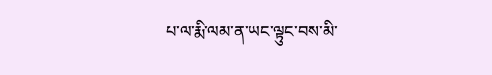པ་ལ་རྨི་ལམ་ན་ཡང་ལྟུང་བས་མི་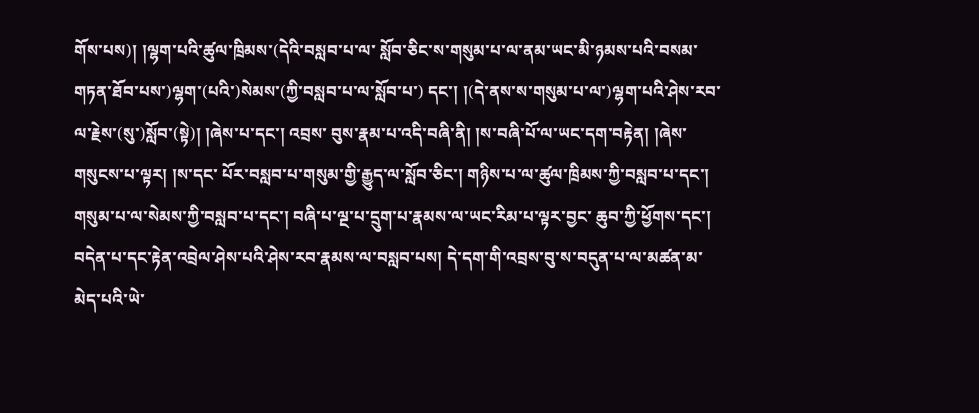གོས་པས)། །ལྷག་པའི་ཚུལ་ཁྲིམས་(དེའི་བསླབ་པ་ལ་ སློབ་ཅིང་ས་གསུམ་པ་ལ་ནམ་ཡང་མི་ཉམས་པའི་བསམ་གཏན་ཐོབ་པས་)ལྷག་(པའི་)སེམས་(ཀྱི་བསླབ་པ་ལ་སློབ་པ་) དང་། །(དེ་ནས་ས་གསུམ་པ་ལ་)ལྷག་པའི་ཤེས་རབ་ལ་རྗེས་(སུ་)སློབ་(སྟེ)། །ཞེས་པ་དང་། འབྲས་ བུས་རྣམ་པ་འདི་བཞི་ནི། །ས་བཞི་པོ་ལ་ཡང་དག་བརྟེན། །ཞེས་གསུངས་པ་ལྟར། །ས་དང་ པོར་བསླབ་པ་གསུམ་གྱི་རྒྱུད་ལ་སློབ་ཅིང་། གཉིས་པ་ལ་ཚུལ་ཁྲིམས་ཀྱི་བསླབ་པ་དང་། གསུམ་པ་ལ་སེམས་ཀྱི་བསླབ་པ་དང་། བཞི་པ་ལྔ་པ་དྲུག་པ་རྣམས་ལ་ཡང་རིམ་པ་ལྟར་བྱང་ ཆུབ་ཀྱི་ཕྱོགས་དང་། བདེན་པ་དང་རྟེན་འབྲེལ་ཤེས་པའི་ཤེས་རབ་རྣམས་ལ་བསླབ་པས། དེ་དག་གི་འབྲས་བུ་ས་བདུན་པ་ལ་མཚན་མ་མེད་པའི་ཡེ་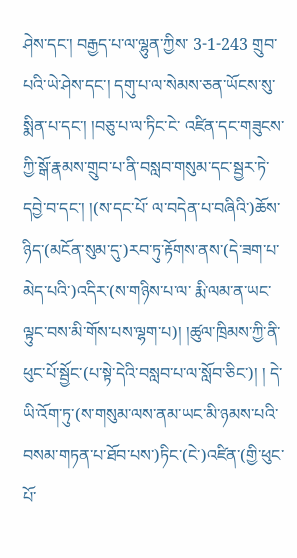ཤེས་དང་། བརྒྱད་པ་ལ་ལྷུན་ཀྱིས་ 3-1-243 གྲུབ་པའི་ཡེ་ཤེས་དང་། དགུ་པ་ལ་སེམས་ཅན་ཡོངས་སུ་སྨིན་པ་དང་། །བཅུ་པ་ལ་ཏིང་ངེ་ འཛིན་དང་གཟུངས་ཀྱི་སྒོ་རྣམས་གྲུབ་པ་ནི་བསླབ་གསུམ་དང་སྦྱར་ཏེ་དབྱེ་བ་དང་། །(ས་དང་པོ་ ལ་བདེན་པ་བཞིའི་)ཆོས་ཉིད་(མངོན་སུམ་དུ་)རབ་ཏུ་རྟོགས་ནས་(དེ་ཟག་པ་མེད་པའི་)འདིར་(ས་གཉིས་པ་ལ་ རྨི་ལམ་ན་ཡང་ལྟུང་བས་མི་གོས་པས་ལྷག་པ)། །ཚུལ་ཁྲིམས་ཀྱི་ནི་ཕུང་པོ་སྦྱོང་(པ་སྟེ་དེའི་བསླབ་པ་ལ་སློབ་ཅིང་)། ། དེ་ཡི་འོག་ཏུ་(ས་གསུམ་ལས་ནམ་ཡང་མི་ཉམས་པའི་བསམ་གཏན་པ་ཐོབ་པས་)ཏིང་(ངེ་)འཛིན་(གྱི་ཕུང་པོ་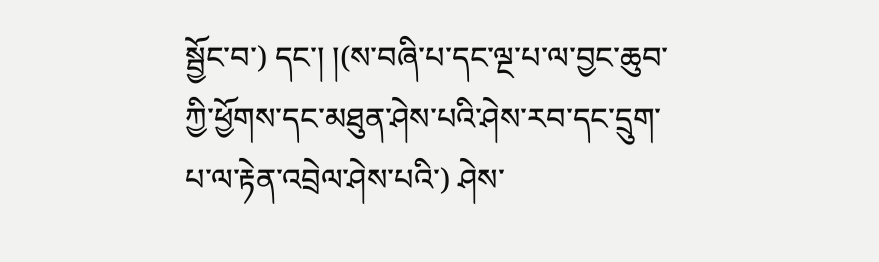སྦྱོང་བ་) དང་། །(ས་བཞི་པ་དང་ལྔ་པ་ལ་བྱང་ཆུབ་ཀྱི་ཕྱོགས་དང་མཐུན་ཤེས་པའི་ཤེས་རབ་དང་དྲུག་པ་ལ་རྟེན་འབྲེལ་ཤེས་པའི་) ཤེས་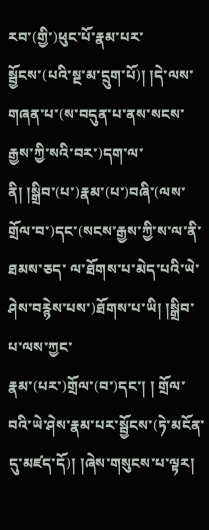རབ་(གྱི་)ཕུང་པོ་རྣམ་པར་སྦྱོངས་(པའི་སྔ་མ་དྲུག་པོ)། །དེ་ལས་གཞན་པ་(ས་བདུན་པ་ནས་སངས་ རྒྱས་ཀྱི་སའི་བར་)དག་ལ་ནི། །སྒྲིབ་(པ་)རྣམ་(པ་)བཞི་(ལས་གྲོལ་བ་)དང་(སངས་རྒྱས་ཀྱི་ས་ལ་ནི་ཐམས་ཅད་ ལ་ཐོགས་པ་མེད་པའི་ཡེ་ཤེས་བརྙེས་པས་)ཐོགས་པ་ཡི། །སྒྲིབ་པ་ལས་ཀྱང་རྣམ་(པར་)གྲོལ་(བ་)དང་། ། གྲོལ་བའི་ཡེ་ཤེས་རྣམ་པར་སྦྱོངས་(ཏེ་མངོན་དུ་མཛད་དོ)། །ཞེས་གསུངས་པ་ལྟར།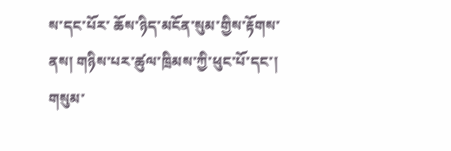ས་དང་པོར་ ཆོས་ཉིད་མངོན་སུམ་གྱིས་རྟོགས་ནས། གཉིས་པར་ཚུལ་ཁྲིམས་ཀྱི་ཕུང་པོ་དང་། གསུམ་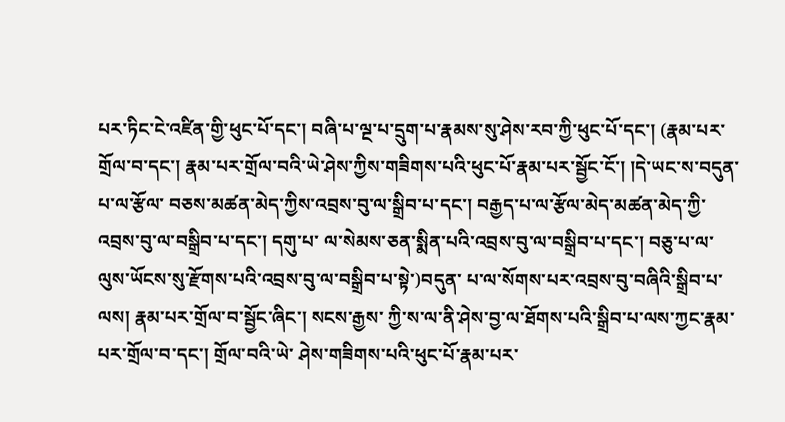པར་ཏིང་ངེ་འཛིན་གྱི་ཕུང་པོ་དང་། བཞི་པ་ལྔ་པ་དྲུག་པ་རྣམས་སུ་ཤེས་རབ་ཀྱི་ཕུང་པོ་དང་། (རྣམ་པར་གྲོལ་བ་དང་། རྣམ་པར་གྲོལ་བའི་ཡེ་ཤེས་ཀྱིས་གཟིགས་པའི་ཕུང་པོ་རྣམ་པར་སྦྱོང་ངོ་། །དེ་ཡང་ས་བདུན་པ་ལ་རྩོལ་ བཅས་མཚན་མེད་ཀྱིས་འབྲས་བུ་ལ་སྒྲིབ་པ་དང་། བརྒྱད་པ་ལ་རྩོལ་མེད་མཚན་མེད་ཀྱི་འབྲས་བུ་ལ་བསྒྲིབ་པ་དང་། དགུ་པ་ ལ་སེམས་ཅན་སྨིན་པའི་འབྲས་བུ་ལ་བསྒྲིབ་པ་དང་། བཅུ་པ་ལ་ལུས་ཡོངས་སུ་རྫོགས་པའི་འབྲས་བུ་ལ་བསྒྲིབ་པ་སྟེ་)བདུན་ པ་ལ་སོགས་པར་འབྲས་བུ་བཞིའི་སྒྲིབ་པ་ལས། རྣམ་པར་གྲོལ་བ་སྦྱོང་ཞིང་། སངས་རྒྱས་ ཀྱི་ས་ལ་ནི་ཤེས་བྱ་ལ་ཐོགས་པའི་སྒྲིབ་པ་ལས་ཀྱང་རྣམ་པར་གྲོལ་བ་དང་། གྲོལ་བའི་ཡེ་ ཤེས་གཟིགས་པའི་ཕུང་པོ་རྣམ་པར་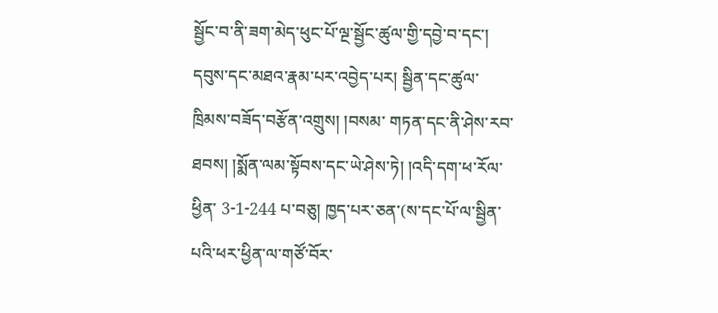སྦྱོང་བ་ནི་ཟག་མེད་ཕུང་པོ་ལྔ་སྦྱོང་ཚུལ་གྱི་དབྱེ་བ་དང་། དབུས་དང་མཐའ་རྣམ་པར་འབྱེད་པར། སྦྱིན་དང་ཚུལ་ཁྲིམས་བཟོད་བརྩོན་འགྲུས། །བསམ་ གཏན་དང་ནི་ཤེས་རབ་ཐབས། །སྨོན་ལམ་སྟོབས་དང་ཡེ་ཤེས་ཏེ། །འདི་དག་ཕ་རོལ་ཕྱིན་ 3-1-244 པ་བཅུ། ཁྱད་པར་ཅན་(ས་དང་པོ་ལ་སྦྱིན་པའི་ཕར་ཕྱིན་ལ་གཙོ་བོར་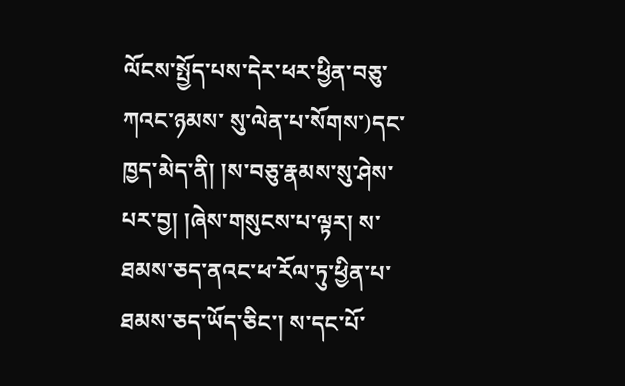ལོངས་སྤྱོད་པས་དེར་ཕར་ཕྱིན་བཅུ་ཀའང་ཉམས་ སུ་ལེན་པ་སོགས་)དང་ཁྱད་མེད་ནི། །ས་བཅུ་རྣམས་སུ་ཤེས་པར་བྱ། །ཞེས་གསུངས་པ་ལྟར། ས་ ཐམས་ཅད་ནའང་ཕ་རོལ་ཏུ་ཕྱིན་པ་ཐམས་ཅད་ཡོད་ཅིང་། ས་དང་པོ་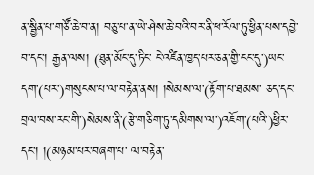ན་སྦྱིན་པ་གཙོ་ཆེ་བ་ན། བཅུ་པ་ན་ཡེ་ཤེས་ཆེ་བའི་བར་ནི་ཕ་རོལ་ཏུ་ཕྱིན་པས་དབྱེ་བ་དང་། རྒྱན་ལས། (ཐུན་མོང་དུ་ཏིང་ ངེ་འཛིན་ཁྱད་པར་ཅན་གྱི་ངང་དུ་)ཡང་དག་(པར་)གསུངས་པ་ལ་བརྟེན་ནས། །སེམས་ལ་(རྟོག་པ་ཐམས་ ཅད་དང་བྲལ་བས་རང་གི་)སེམས་ནི་(རྩེ་གཅིག་ཏུ་དམིགས་ལ་)འཇོག་(པའི་)ཕྱིར་དང་། །(མཉམ་པར་བཞག་པ་ ལ་བརྟེན་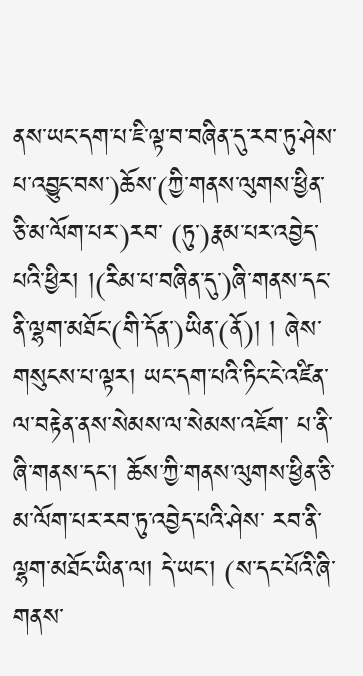ནས་ཡང་དག་པ་ཇི་ལྟ་བ་བཞིན་དུ་རབ་ཏུ་ཤེས་པ་འབྱུང་བས་)ཆོས་(ཀྱི་གནས་ལུགས་ཕྱིན་ཅི་མ་ལོག་པར་)རབ་ (ཏུ་)རྣམ་པར་འབྱེད་པའི་ཕྱིར། །(རིམ་པ་བཞིན་དུ་)ཞི་གནས་དང་ནི་ལྷག་མཐོང་(གི་དོན་)ཡིན་(ནོ)། ། ཞེས་གསུངས་པ་ལྟར། ཡང་དག་པའི་ཏིང་ངེ་འཛིན་ལ་བརྟེན་ནས་སེམས་ལ་སེམས་འཇོག་ པ་ནི་ཞི་གནས་དང་། ཆོས་ཀྱི་གནས་ལུགས་ཕྱིན་ཅི་མ་ལོག་པར་རབ་ཏུ་འབྱེད་པའི་ཤེས་ རབ་ནི་ལྷག་མཐོང་ཡིན་ལ། དེ་ཡང་། (ས་དང་པོའི་ཞི་གནས་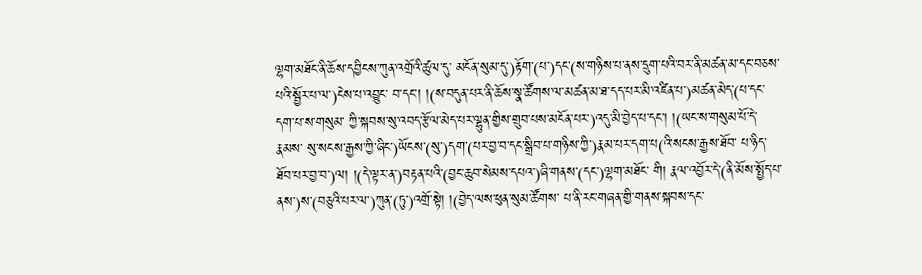ལྷག་མཐོང་ནི་ཆོས་དབྱིངས་ཀུན་འགྲོའི་ཚུལ་དུ་ མངོན་སུམ་དུ་)རྟོག་(པ་)དང་(ས་གཉིས་པ་ནས་དྲུག་པའི་བར་ནི་མཚན་མ་དང་བཅས་པའི་སྦྱོར་པ་ལ་)ངེས་པ་འབྱུང་ བ་དང་། །(ས་བདུན་པར་ནི་ཆོས་སྣ་ཚོགས་ལ་མཚན་མ་ཐ་དད་པར་མི་འཛིན་པ་)མཚན་མེད་(པ་དང་དག་པ་ས་གསུམ་ ཀྱི་སྐབས་སུ་འབད་རྩོལ་མེད་པར་ལྷུན་གྱིས་གྲུབ་པས་མངོན་པར་)འདུ་མི་བྱེད་པ་དང་། །(ཡང་ས་གསུམ་པོ་དེ་རྣམས་ སུ་སངས་རྒྱས་ཀྱི་ཞིང་)ཡོངས་(སུ་)དག་(པར་བྱ་བ་དང་སྒྲིབ་པ་གཉིས་ཀྱི་)རྣམ་པར་དག་པ(འི་སངས་རྒྱས་ཐོབ་ པ་ཉིད་ཐོབ་པར་བྱ་བ་)ལ། །(དེ་ལྟར་ན་)བརྟན་པའི་(བྱང་ཆུབ་སེམས་དཔའ་)ཞི་གནས་(དང་)ལྷག་མཐོང་ གི། རྣལ་འབྱོར་དེ་(ནི་མོས་སྤྱོད་པ་ནས་)ས་(བཅུའི་པར་ལ་)ཀུན་(ཏུ་)འགྲོ་སྟེ། །(བྱེད་ལས་ཕུན་སུམ་ཚོགས་ པ་ནི་རང་གཞན་གྱི་གནས་སྐབས་དང་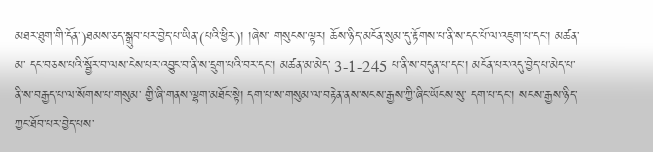མཐར་ཐུག་གི་དོན་)ཐམས་ཅད་སྒྲུབ་པར་བྱེད་པ་ཡིན་(པའི་ཕྱིར)། །ཞེས་ གསུངས་ལྟར། ཆོས་ཉིད་མངོན་སུམ་དུ་རྟོགས་པ་ནི་ས་དང་པོ་ལ་འཇུག་པ་དང་། མཚན་མ་ དང་བཅས་པའི་སྦྱོར་བ་ལས་ངེས་པར་འབྱུང་བ་ནི་ས་དྲུག་པའི་བར་དང་། མཚན་མ་མེད་ 3-1-245 པ་ནི་ས་བདུན་པ་དང་། མངོན་པར་འདུ་བྱེད་པ་མེད་པ་ནི་ས་བརྒྱད་པ་ལ་སོགས་པ་གསུམ་ གྱི་ཞི་གནས་ལྷག་མཐོང་སྟེ། དག་པ་ས་གསུམ་ལ་བརྟེན་ནས་སངས་རྒྱས་ཀྱི་ཞིང་ཡོངས་སུ་ དག་པ་དང་། སངས་རྒྱས་ཉིད་ཀྱང་ཐོབ་པར་བྱེད་པས་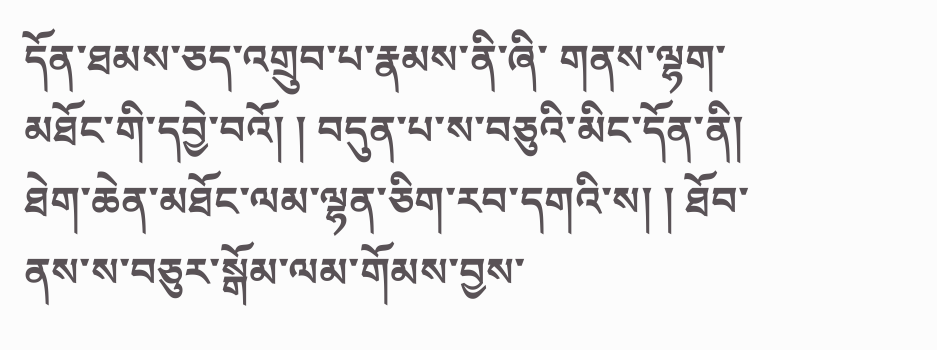དོན་ཐམས་ཅད་འགྲུབ་པ་རྣམས་ནི་ཞི་ གནས་ལྷག་མཐོང་གི་དབྱེ་བའོ། ། བདུན་པ་ས་བཅུའི་མིང་དོན་ནི། ཐེག་ཆེན་མཐོང་ལམ་ལྷན་ཅིག་རབ་དགའི་ས། ། ཐོབ་ནས་ས་བཅུར་སྒོམ་ལམ་གོམས་བྱས་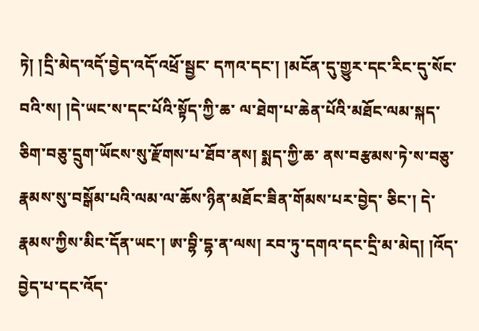ཏེ། །དྲི་མེད་འདོ་བྱེད་འདོ་འཕྲོ་སྦྱང་ དཀའ་དང་། །མངོན་དུ་གྱུར་དང་རིང་དུ་སོང་བའི་ས། །དེ་ཡང་ས་དང་པོའི་སྟོད་ཀྱི་ཆ་ ལ་ཐེག་པ་ཆེན་པོའི་མཐོང་ལམ་སྐད་ཅིག་བཅུ་དྲུག་ཡོངས་སུ་རྫོགས་པ་ཐོབ་ནས། སྨད་ཀྱི་ཆ་ ནས་བརྩམས་ཏེ་ས་བཅུ་རྣམས་སུ་བསྒོམ་པའི་ལམ་ལ་ཆོས་ཉིན་མཐོང་ཟིན་གོམས་པར་བྱེད་ ཅིང་། དེ་རྣམས་ཀྱིས་མིང་དོན་ཡང་། ཨ་བྷི་དྷ་ན་ལས། རབ་ཏུ་དགའ་དང་དྲི་མ་མེད། །འོད་ བྱེད་པ་དང་འོད་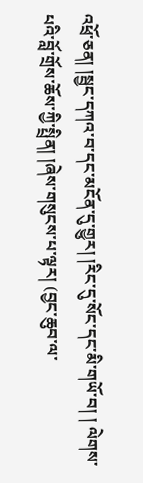འཕྲོ་ཅན། །སྦྱང་དཀའ་བ་དང་མངོན་དུ་གྱུར། །རིང་དུ་སོང་དང་མི་གཡོ་བ། ། ལེགས་པའི་བློ་གྲོས་ཆོས་ཀྱི་སྤྲིན། །ཞེས་གསུངས་པ་ལྟར། (བྱང་ཆུབ་ལ་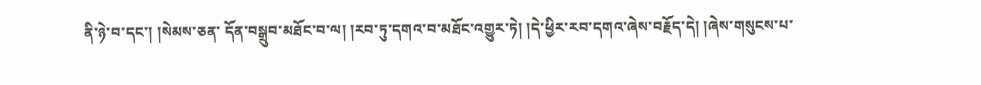ནི་ཉེ་བ་དང་། །སེམས་ཅན་ དོན་བསྒྲུབ་མཐོང་བ་ལ། །རབ་ཏུ་དགའ་བ་མཐོང་འགྱུར་ཏེ། །དེ་ཕྱིར་རབ་དགའ་ཞེས་བརྗོད་དེ། །ཞེས་གསུངས་པ་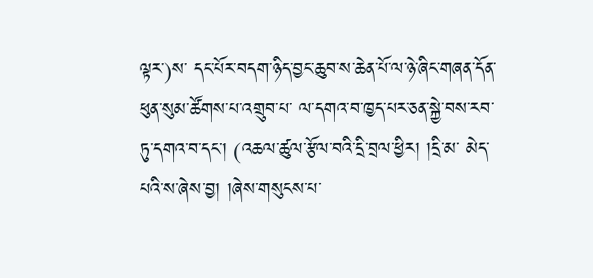ལྟར་)ས་ དང་པོར་བདག་ཉིད་བྱང་ཆུབ་ས་ཆེན་པོ་ལ་ཉེ་ཞིང་གཞན་དོན་ཕུན་སུམ་ཚོགས་པ་འགྲུབ་པ་ ལ་དགའ་བ་ཁྱད་པར་ཅན་སྐྱེ་བས་རབ་ཏུ་དགའ་བ་དང་། (འཆལ་ཚུལ་རྩོལ་བའི་དྲི་བྲལ་ཕྱིར། །དྲི་མ་ མེད་པའི་ས་ཞེས་བྱ། །ཞེས་གསུངས་པ་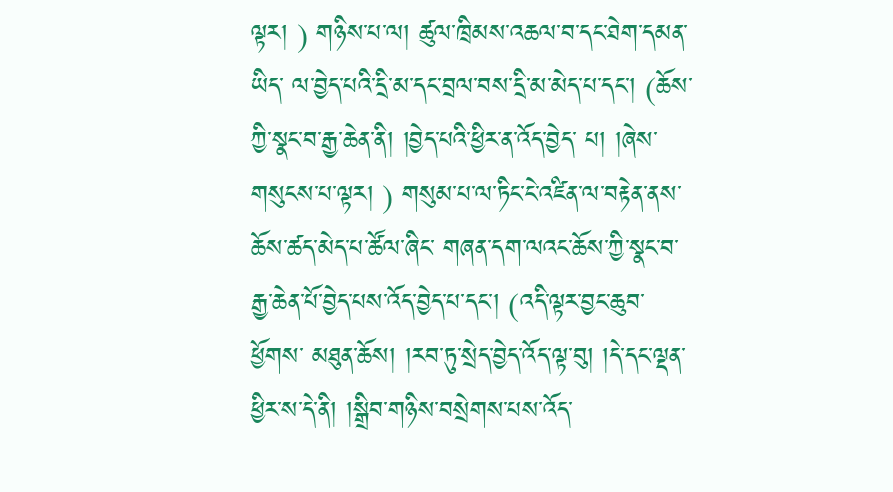ལྟར། ) གཉིས་པ་ལ། ཚུལ་ཁྲིམས་འཆལ་བ་དང་ཐེག་དམན་ཡིད་ ལ་བྱེད་པའི་དྲི་མ་དང་བྲལ་བས་དྲི་མ་མེད་པ་དང་། (ཆོས་ཀྱི་སྣང་བ་རྒྱ་ཆེན་ནི། །བྱེད་པའི་ཕྱིར་ན་འོད་བྱེད་ པ། །ཞེས་གསུངས་པ་ལྟར། ) གསུམ་པ་ལ་ཏིང་ངེ་འཛིན་ལ་བརྟེན་ནས་ཆོས་ཚད་མེད་པ་ཚོལ་ཞིང་ གཞན་དག་ལའང་ཆོས་ཀྱི་སྣང་བ་རྒྱ་ཆེན་པོ་བྱེད་པས་འོད་བྱེད་པ་དང་། (འདི་ལྟར་བྱང་ཆུབ་ཕྱོགས་ མཐུན་ཆོས། །རབ་ཏུ་སྲེད་བྱེད་འོད་ལྟ་བུ། །དེ་དང་ལྡན་ཕྱིར་ས་དེ་ནི། །སྒྲིབ་གཉིས་བསྲེགས་པས་འོད་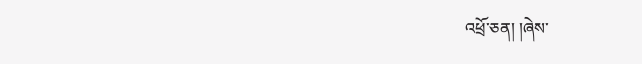འཕྲོ་ཅན། །ཞེས་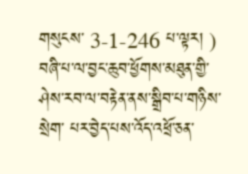གསུངས་ 3-1-246 པ་ལྟར། ) བཞི་པ་ལ་བྱང་ཆུབ་ཕྱོགས་མཐུན་གྱི་ཤེས་རབ་ལ་བརྟེན་ནས་སྒྲིབ་པ་གཉིས་སྲེག་ པར་བྱེད་པས་འོད་འཕྲོ་ཅན་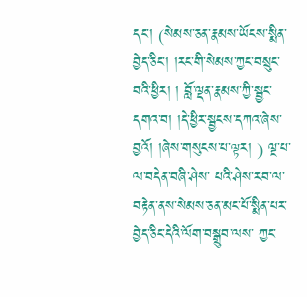དང་། (སེམས་ཅན་རྣམས་ཡོངས་སྨིན་བྱེད་ཅིང་། །རང་གི་སེམས་ཀྱང་བསྲུང་བའི་ཕྱིར། ། བློ་ལྡན་རྣམས་ཀྱི་སྦྱང་དགའ་བ། །དེ་ཕྱིར་སྦྱངས་དཀའ་ཞེས་བྱའོ། །ཞེས་གསུངས་པ་ལྟར། ) ལྔ་པ་ལ་བདེན་བཞི་ཤེས་ པའི་ཤེས་རབ་ལ་བརྟེན་ནས་སེམས་ཅན་མང་པོ་སྨིན་པར་བྱེད་ཅིང་དེའི་ལོག་བསྒྲུབ་ལས་ ཀྱང་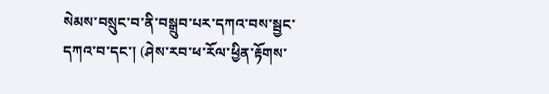སེམས་བསྲུང་བ་ནི་བསྒྲུབ་པར་དཀའ་བས་སྦྱང་དཀའ་བ་དང་། (ཤེས་རབ་ཕ་རོལ་ཕྱིན་རྟོགས་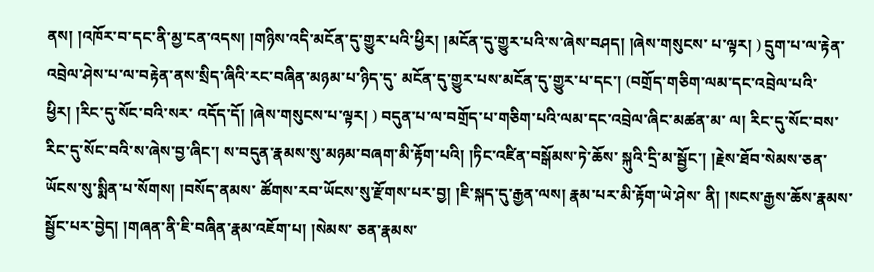ནས། །འཁོར་བ་དང་ནི་མྱ་ངན་འདས། །གཉིས་འདི་མངོན་དུ་གྱུར་པའི་ཕྱིར། །མངོན་དུ་གྱུར་པའི་ས་ཞེས་བཤད། །ཞེས་གསུངས་ པ་ལྟར། ) དྲུག་པ་ལ་རྟེན་འབྲེལ་ཤེས་པ་ལ་བརྟེན་ནས་སྲིད་ཞིའི་རང་བཞིན་མཉམ་པ་ཉིད་དུ་ མངོན་དུ་གྱུར་པས་མངོན་དུ་གྱུར་པ་དང་། (བགྲོད་གཅིག་ལམ་དང་འབྲེལ་པའི་ཕྱིར། །རིང་དུ་སོང་བའི་སར་ འདོད་དོ། །ཞེས་གསུངས་པ་ལྟར། ) བདུན་པ་ལ་བགྲོད་པ་གཅིག་པའི་ལམ་དང་འབྲེལ་ཞིང་མཚན་མ་ ལ། རིང་དུ་སོང་བས་རིང་དུ་སོང་བའི་ས་ཞེས་བྱ་ཞིང་། ས་བདུན་རྣམས་སུ་མཉམ་བཞག་མི་རྟོག་པའི། །ཏིང་འཛིན་བསྒོམས་ཏེ་ཆོས་ སྐུའི་དྲི་མ་སྦྱོང་། །རྗེས་ཐོབ་སེམས་ཅན་ཡོངས་སུ་སྨིན་པ་སོགས། །བསོད་ནམས་ ཚོགས་རབ་ཡོངས་སུ་རྫོགས་པར་བྱ། །ཇི་སྐད་དུ་རྒྱན་ལས། རྣམ་པར་མི་རྟོག་ཡེ་ཤེས་ ནི། །སངས་རྒྱས་ཆོས་རྣམས་སྦྱོང་པར་བྱེད། །གཞན་ནི་ཇི་བཞིན་རྣམ་འཇོག་པ། །སེམས་ ཅན་རྣམས་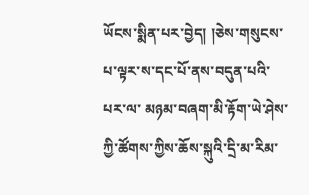ཡོངས་སྨིན་པར་བྱེད། །ཅེས་གསུངས་པ་ལྟར་ས་དང་པོ་ནས་བདུན་པའི་པར་ལ་ མཉམ་བཞག་མི་རྟོག་ཡེ་ཤེས་ཀྱི་ཚོགས་ཀྱིས་ཆོས་སྐུའི་དྲི་མ་རིམ་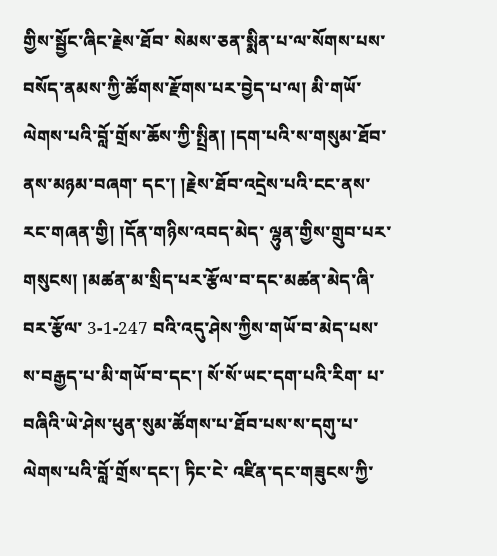གྱིས་སྦྱོང་ཞིང་རྗེས་ཐོབ་ སེམས་ཅན་སྨིན་པ་ལ་སོགས་པས་བསོད་ནམས་ཀྱི་ཚོགས་རྫོགས་པར་བྱེད་པ་ལ། མི་གཡོ་ ལེགས་པའི་བློ་གྲོས་ཆོས་ཀྱི་སྤྲིན། །དག་པའི་ས་གསུམ་ཐོབ་ནས་མཉམ་བཞག་ དང་། །རྗེས་ཐོབ་འདྲེས་པའི་ངང་ནས་རང་གཞན་གྱི། །དོན་གཉིས་འབད་མེད་ ལྷུན་གྱིས་གྲུབ་པར་གསུངས། །མཚན་མ་སྲིད་པར་རྩོལ་བ་དང་མཚན་མེད་ཞི་བར་རྩོལ་ 3-1-247 བའི་འདུ་ཤེས་ཀྱིས་གཡོ་བ་མེད་པས་ས་བརྒྱད་པ་མི་གཡོ་བ་དང་། སོ་སོ་ཡང་དག་པའི་རིག་ པ་བཞིའི་ཡེ་ཤེས་ཕུན་སུམ་ཚོགས་པ་ཐོབ་པས་ས་དགུ་པ་ལེགས་པའི་བློ་གྲོས་དང་། ཏིང་ངེ་ འཛིན་དང་གཟུངས་ཀྱི་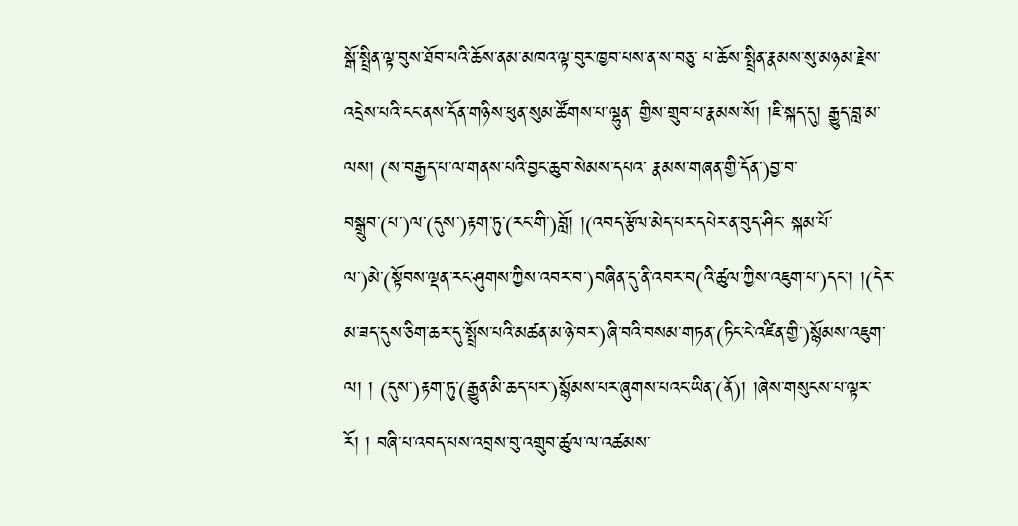སྒོ་སྤྲིན་ལྟ་བུས་ཐོབ་པའི་ཆོས་ནམ་མཁའ་ལྟ་བུར་ཁྱབ་པས་ན་ས་བཅུ་ པ་ཆོས་སྤྲིན་རྣམས་སུ་མཉམ་རྗེས་འདྲེས་པའི་ངང་ནས་དོན་གཉིས་ཕུན་སུམ་ཚོགས་པ་ལྷུན་ གྱིས་གྲུབ་པ་རྣམས་སོ། །ཇི་སྐད་དུ། རྒྱུད་བླ་མ་ལས། (ས་བརྒྱད་པ་ལ་གནས་པའི་བྱང་ཆུབ་སེམས་དཔའ་ རྣམས་གཞན་གྱི་དོན་)བྱ་བ་བསྒྲུབ་(པ་)ལ་(དུས་)རྟག་ཏུ་(རང་གི་)བློ། །(འབད་རྩོལ་མེད་པར་དཔེར་ན་བུད་ཤིང་ སྐམ་པོ་ལ་)མེ་(སྟོབས་ལྡན་རང་ཤུགས་ཀྱིས་འབར་བ་)བཞིན་དུ་ནི་འབར་བ(འི་ཚུལ་ཀྱིས་འཇུག་པ་)དང་། །(དེར་ མ་ཟད་དུས་ཅིག་ཆར་དུ་སྤྲོས་པའི་མཚན་མ་ཉེ་བར་)ཞི་བའི་བསམ་གཏན་(ཏིང་ངེ་འཛིན་གྱི་)སྙོམས་འཇུག་ལ། ། (དུས་)རྟག་ཏུ་(རྒྱུན་མི་ཆད་པར་)སྙོམས་པར་ཞུགས་པའང་ཡིན་(ནོ)། །ཞེས་གསུངས་པ་ལྟར་རོ། ། བཞི་པ་འབད་པས་འབྲས་བུ་འགྲུབ་ཚུལ་ལ་འཚམས་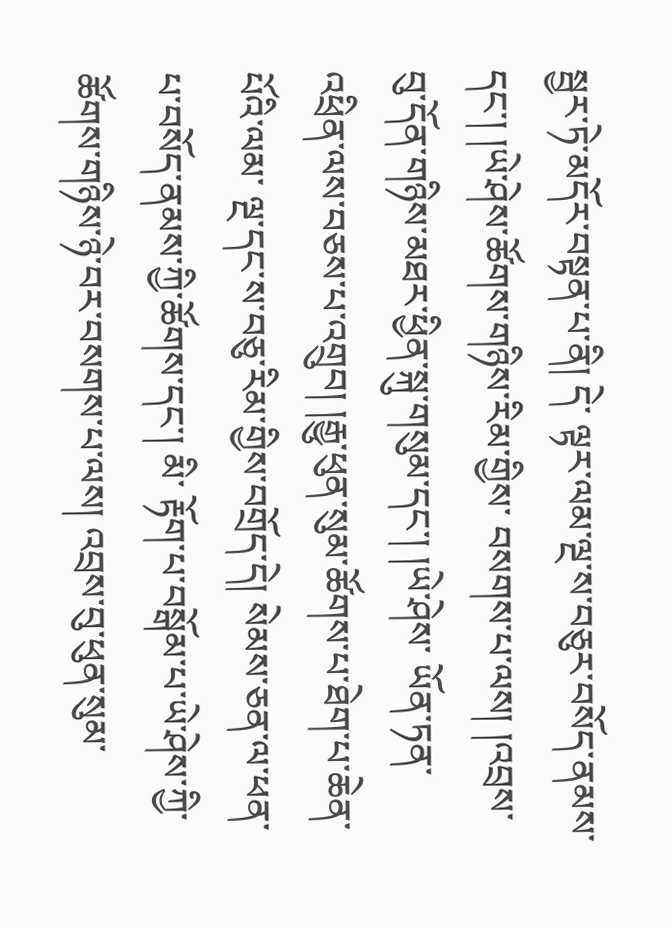སྦྱར་ཏེ་མདོར་བསྟན་པ་ནི། དེ་ ལྟར་ལམ་ལྔ་ས་བཅུར་བསོད་ནམས་དང་། །ཡེ་ཤེས་ཚོགས་གཉིས་རིམ་གྱིས་ བསགས་པ་ལས། །འབྲས་བུ་དོན་གཉིས་མཐར་ཕྱིན་སྐུ་གསུམ་དང་། །ཡེ་ཤེས་ ཡོན་ཏན་འཕྲིན་ལས་བཅས་པ་འགྲུབ། །རྒྱུ་ཕུན་སུམ་ཚོགས་པ་ཐེག་པ་ཆེན་པོའི་ལམ་ ལྔ་དང་ས་བཅུ་རིམ་གྱིས་བགྲོད་དེ། སེམས་ཅན་ལ་ཕན་པ་བསོད་ནམས་ཀྱི་ཚོགས་དང་། མི་ རྟོག་པ་བསྒོམ་པ་ཡེ་ཤེས་ཀྱི་ཚོགས་གཉིས་ཉེ་བར་བསགས་པ་ལས། འབྲས་བུ་ཕུན་སུམ་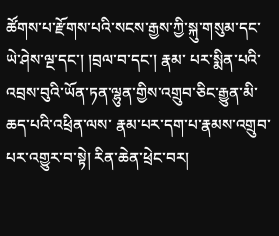ཚོགས་པ་རྫོགས་པའི་སངས་རྒྱས་ཀྱི་སྐུ་གསུམ་དང་ཡེ་ཤེས་ལྔ་དང་། །བྲལ་བ་དང་། རྣམ་ པར་སྨིན་པའི་འབྲས་བུའི་ཡོན་ཏན་ལྷུན་གྱིས་འགྲུབ་ཅིང་རྒྱུན་མི་ཆད་པའི་འཕྲིན་ལས་ རྣམ་པར་དག་པ་རྣམས་འགྲུབ་པར་འགྱུར་བ་སྟེ། རིན་ཆེན་ཕྲེང་བར།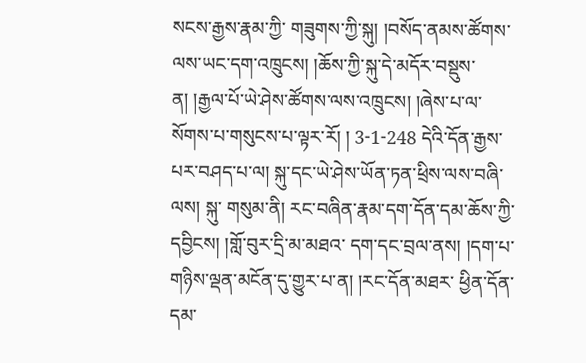སངས་རྒྱས་རྣམ་ཀྱི་ གཟུགས་ཀྱི་སྐུ། །བསོད་ནམས་ཚོགས་ལས་ཡང་དག་འཁྲུངས། །ཆོས་ཀྱི་སྐུ་དེ་མདོར་བསྡུས་ ན། །རྒྱལ་པོ་ཡེ་ཤེས་ཚོགས་ལས་འཁྲུངས། །ཞེས་པ་ལ་སོགས་པ་གསུངས་པ་ལྟར་རོ། ། 3-1-248 དེའི་དོན་རྒྱས་པར་བཤད་པ་ལ། སྐུ་དང་ཡེ་ཤེས་ཡོན་ཏན་ཕྲིས་ལས་བཞི་ལས། སྐུ་ གསུམ་ནི། རང་བཞིན་རྣམ་དག་དོན་དམ་ཆོས་ཀྱི་དབྱིངས། །གློ་བུར་དྲི་མ་མཐའ་ དག་དང་བྲལ་ནས། །དག་པ་གཉིས་ལྡན་མངོན་དུ་གྱུར་པ་ན། །རང་དོན་མཐར་ ཕྱིན་དོན་དམ་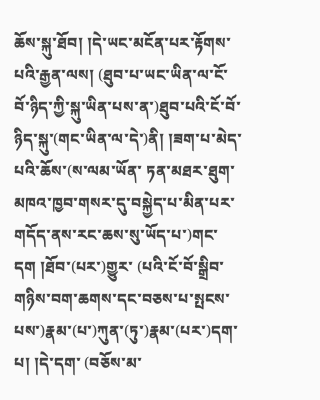ཆོས་སྐུ་ཐོབ། །དེ་ཡང་མངོན་པར་རྟོགས་པའི་རྒྱན་ལས། (ཐུབ་པ་ཡང་ཡིན་ལ་ངོ་ བོ་ཉིད་ཀྱི་སྐུ་ཡིན་པས་ན་)ཐུབ་པའི་ངོ་བོ་ཉིད་སྐུ་(གང་ཡིན་ལ་དེ་)ནི། །ཟག་པ་མེད་པའི་ཆོས་(ས་ལམ་ཡོན་ ཏན་མཐར་ཐུག་མཁའ་ཁྱབ་གསར་དུ་བསྐྱེད་པ་མིན་པར་གདོད་ནས་རང་ཆས་སུ་ཡོད་པ་)གང་དག །ཐོབ་(པར་)གྱུར་ (པའི་ངོ་བོ་སྒྲིབ་གཉིས་བག་ཆགས་དང་བཅས་པ་སྤངས་པས་)རྣམ་(པ་)ཀུན་(ཏུ་)རྣམ་(པར་)དག་པ། །དེ་དག་ (བཅོས་མ་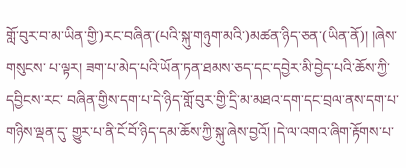གློ་བུར་བ་མ་ཡིན་གྱི་)རང་བཞིན་(པའི་སྐུ་གཉུག་མའི་)མཚན་ཉིད་ཅན་(ཡིན་ནོ)། །ཞེས་གསུངས་ པ་ལྟར། ཟག་པ་མེད་པའི་ཡོན་ཏན་ཐམས་ཅད་དང་དབྱེར་མི་བྱེད་པའི་ཆོས་ཀྱི་དབྱིངས་རང་ བཞིན་གྱིས་དག་པ་དེ་ཉིད་གློ་བུར་གྱི་དྲི་མ་མཐའ་དག་དང་བྲལ་ནས་དག་པ་གཉིས་ལྡན་དུ་ གྱུར་པ་ནི་ངོ་བོ་ཉིད་དམ་ཆོས་ཀྱི་སྐུ་ཞེས་བྱའོ། །དེ་ལ་འགའ་ཞིག་རྟོགས་པ་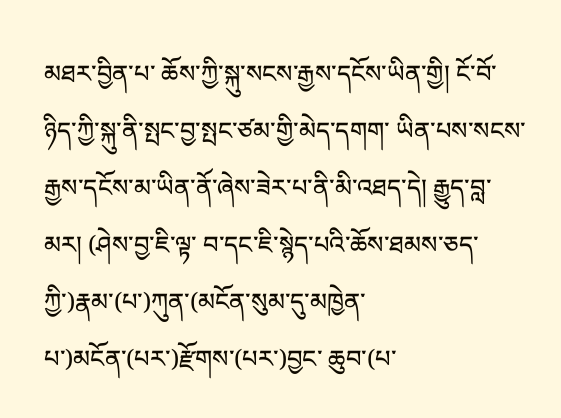མཐར་བྱིན་པ་ ཆོས་ཀྱི་སྐུ་སངས་རྒྱས་དངོས་ཡིན་གྱི། ངོ་བོ་ཉིད་ཀྱི་སྐུ་ནི་སྤང་བྱ་སྤང་ཙམ་གྱི་མེད་དགག་ ཡིན་པས་སངས་རྒྱས་དངོས་མ་ཡིན་ནོ་ཞེས་ཟེར་པ་ནི་མི་འཐད་དེ། རྒྱུད་བླ་མར། (ཤེས་བྱ་ཇི་ལྟ་ བ་དང་ཇི་སྙེད་པའི་ཆོས་ཐམས་ཅད་ཀྱི་)རྣམ་(པ་)ཀུན་(མངོན་སུམ་དུ་མཁྱེན་པ་)མངོན་(པར་)རྫོགས་(པར་)བྱང་ ཆུབ་(པ་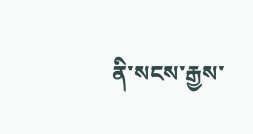ནི་སངས་རྒྱས་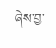ཞེས་བྱ་